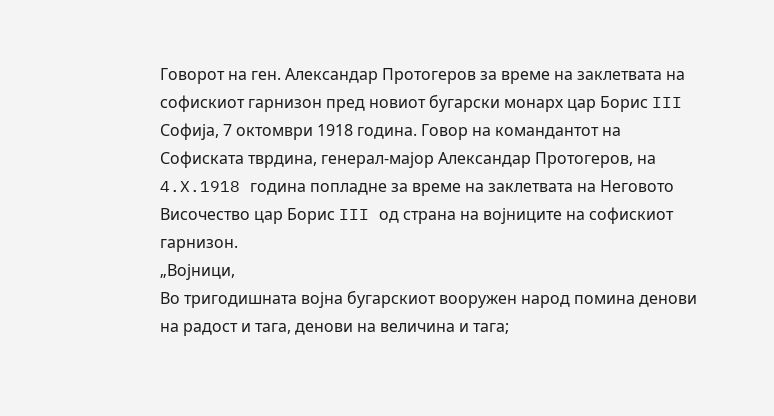Говорот на ген. Александар Протогеров за време на заклетвата на софискиот гарнизон пред новиот бугарски монарх цар Борис III
Софија, 7 октомври 1918 година. Говор на командантот на Софиската тврдина, генерал-мајор Александар Протогеров, на 4.X.1918 година попладне за време на заклетвата на Неговото Височество цар Борис III од страна на војниците на софискиот гарнизон.
„Војници,
Во тригодишната војна бугарскиот вооружен народ помина денови на радост и тага, денови на величина и тага;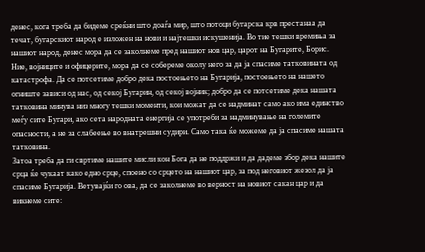денес, кога треба да бидеме среќни што доаѓа мир, што потоци бугарска крв престанаа да течат, бугарскиот народ е изложен на нови и најтешки искушенија. Во тие тешки времиња за нашиот народ, денес мора да се заколнеме пред нашиот нов цар, царот на Бугарите, Борис. Ние, војниците и офицерите, мора да се собереме околу него за да ја спасиме татковината од катастрофа. Да се потсетиме добро дека постоењето на Бугарија, постоењето на нашето огниште зависи од нас, од секој Бугарин, од секој војник; добро да се потсетиме дека нашата татковина минува низ многу тешки моменти, кои можат да се надминат само ако има единство меѓу сите Бугари, ако сета народната енергија се употреби за надминување на големите опасности, а не за слабеење во внатрешни судири. Само така ќе можеме да ја спасиме нашата татковина.
Затоа треба да ги свртиме нашите мисли кон Бога да не поддржи и да дадеме збор дека нашите срца ќе чукаат како едно срце, споено со срцето на нашиот цар, за под неговиот жезол да ја спасиме Бугарија. Ветувајќи го ова, да се заколнеме во верност на новиот сакан цар и да викнеме сите: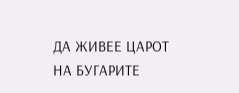ДА ЖИВЕЕ ЦАРОТ НА БУГАРИТЕ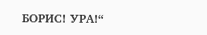БОРИС! УРА!“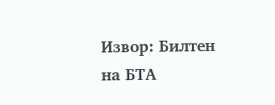Извор: Билтен на БТА